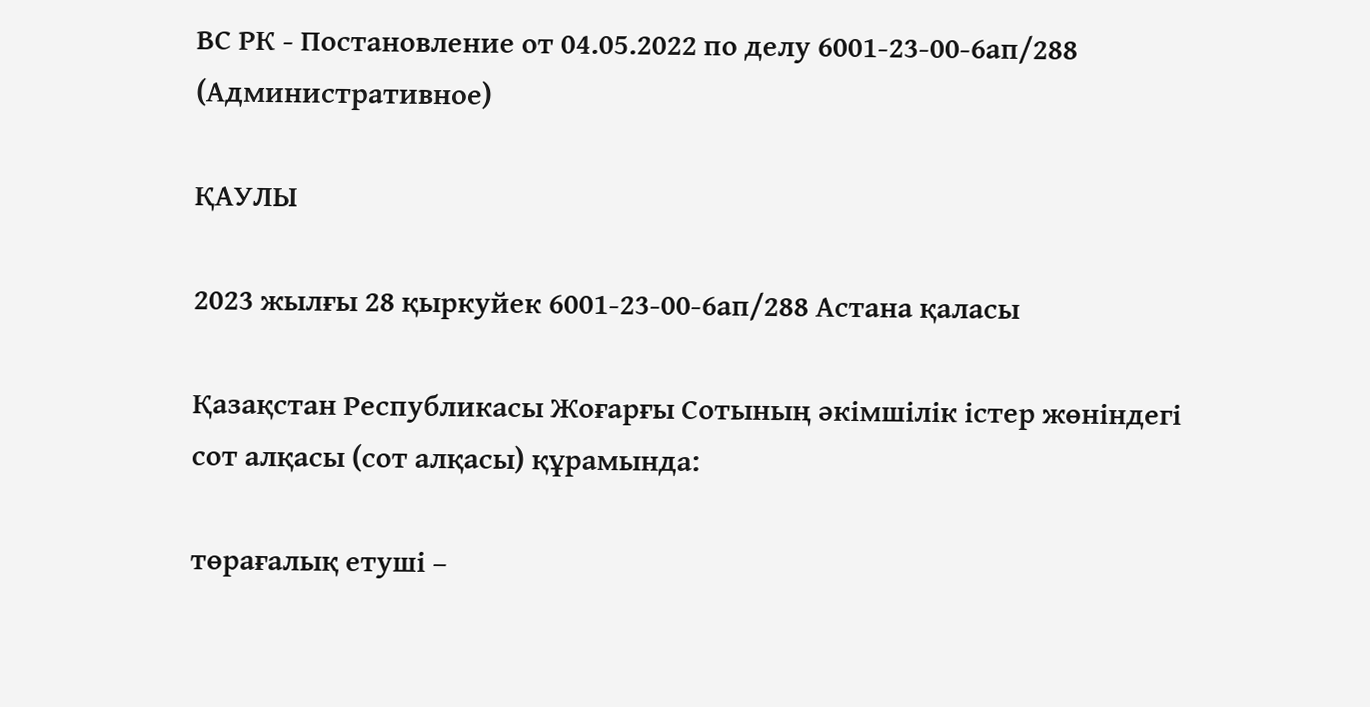ВС РК - Постановление от 04.05.2022 по делу 6001-23-00-6ап/288 (Административное)

ҚАУЛЫ

2023 жылғы 28 қыркуйек 6001-23-00-6ап/288 Астана қаласы

Қазақстан Республикасы Жоғарғы Сотының әкімшілік істер жөніндегі сот алқасы (сот алқасы) құрамында:

төрағалық етуші –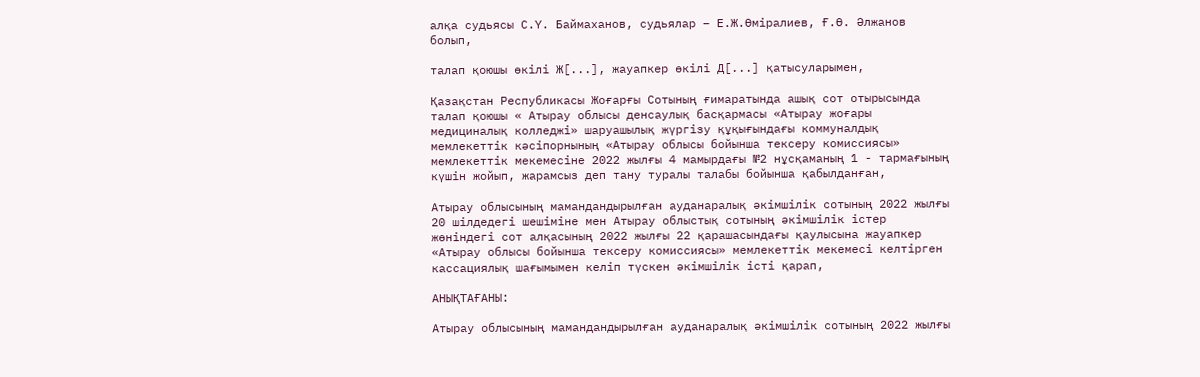алқа судьясы С.Ү. Баймаханов, судьялар – Е.Ж.Өміралиев, Ғ.Ө. Әлжанов болып,

талап қоюшы өкілі Ж[...], жауапкер өкілі Д[...] қатысуларымен,

Қазақстан Республикасы Жоғарғы Сотының ғимаратында ашық сот отырысында талап қоюшы « Атырау облысы денсаулық басқармасы «Атырау жоғары медициналық колледжі» шаруашылық жүргізу құқығындағы коммуналдық мемлекеттік кәсіпорнының «Атырау облысы бойынша тексеру комиссиясы» мемлекеттік мекемесіне 2022 жылғы 4 мамырдағы №2 нұсқаманың 1 - тармағының күшін жойып, жарамсыз деп тану туралы талабы бойынша қабылданған,

Атырау облысының мамандандырылған ауданаралық әкімшілік сотының 2022 жылғы 20 шілдедегі шешіміне мен Атырау облыстық сотының әкімшілік істер жөніндегі сот алқасының 2022 жылғы 22 қарашасындағы қаулысына жауапкер «Атырау облысы бойынша тексеру комиссиясы» мемлекеттік мекемесі келтірген кассациялық шағымымен келіп түскен әкімшілік істі қарап,

АНЫҚТАҒАНЫ:

Атырау облысының мамандандырылған ауданаралық әкімшілік сотының 2022 жылғы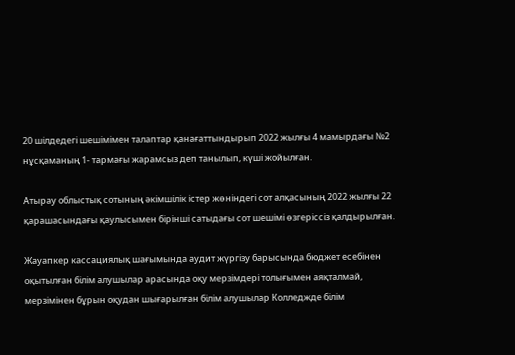20 шілдедегі шешімімен талаптар қанағаттындырып 2022 жылғы 4 мамырдағы №2 нұсқаманың 1- тармағы жарамсыз деп танылып, күші жойылған.

Атырау облыстық сотының әкімшілік істер жөніндегі сот алқасының 2022 жылғы 22 қарашасындағы қаулысымен бірінші сатыдағы сот шешімі өзгеріссіз қалдырылған.

Жауапкер кассациялық шағымында аудит жүргізу барысында бюджет есебінен оқытылған білім алушылар арасында оқу мерзімдері толығымен аяқталмай, мерзімінен бұрын оқудан шығарылған білім алушылар Колледжде білім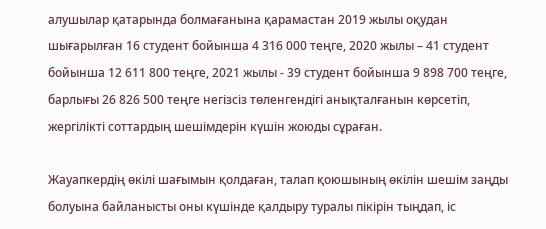алушылар қатарында болмағанына қарамастан 2019 жылы оқудан шығарылған 16 студент бойынша 4 316 000 теңге, 2020 жылы – 41 студент бойынша 12 611 800 теңге, 2021 жылы - 39 студент бойынша 9 898 700 теңге, барлығы 26 826 500 теңге негізсіз төленгендігі анықталғанын көрсетіп, жергілікті соттардың шешімдерін күшін жоюды сұраған.

Жауапкердің өкілі шағымын қолдаған, талап қоюшының өкілін шешім заңды болуына байланысты оны күшінде қалдыру туралы пікірін тыңдап, іс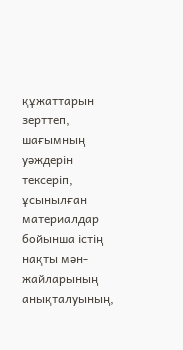құжаттарын зерттеп, шағымның уәждерін тексеріп, ұсынылған материалдар бойынша істің нақты мән-жайларының анықталуының,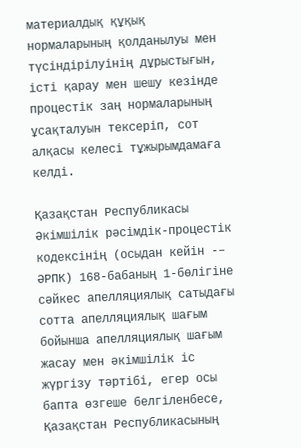материалдық құқық нормаларының қолданылуы мен түсіндірілуінің дұрыстығын, істі қарау мен шешу кезінде процестік заң нормаларының ұсақталуын тексеріп, сот алқасы келесі тұжырымдамаға келді.

Қазақстан Республикасы Әкімшілік рәсімдік-процестік кодексінің (осыдан кейін -– ӘРПК) 168-бабаның 1-бөлігіне сәйкес апелляциялық сатыдағы сотта апелляциялық шағым бойынша апелляциялық шағым жасау мен әкімшілік іс жүргізу тәртібі, егер осы бапта өзгеше белгіленбесе, Қазақстан Республикасының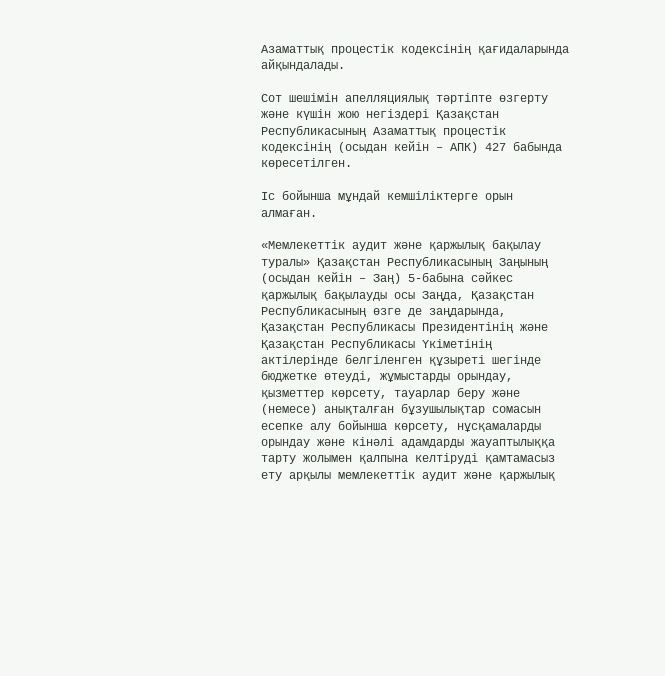Азаматтық процестік кодексінің қағидаларында айқындалады.

Сот шешімін апелляциялық тәртіпте өзгерту және күшін жою негіздері Қазақстан Республикасының Азаматтық процестік кодексінің (осыдан кейін – АПК) 427 бабында көресетілген.

Іс бойынша мұндай кемшіліктерге орын алмаған.

«Мемлекеттік аудит және қаржылық бақылау туралы» Қазақстан Республикасының Заңының (осыдан кейін – Заң) 5-бабына сәйкес қаржылық бақылауды осы Заңда, Қазақстан Республикасының өзге де заңдарында, Қазақстан Республикасы Президентінің және Қазақстан Республикасы Үкіметінің актілерінде белгіленген құзыреті шегінде бюджетке өтеуді, жұмыстарды орындау, қызметтер көрсету, тауарлар беру және (немесе) анықталған бұзушылықтар сомасын есепке алу бойынша көрсету, нұсқамаларды орындау және кінәлі адамдарды жауаптылыққа тарту жолымен қалпына келтіруді қамтамасыз ету арқылы мемлекеттік аудит және қаржылық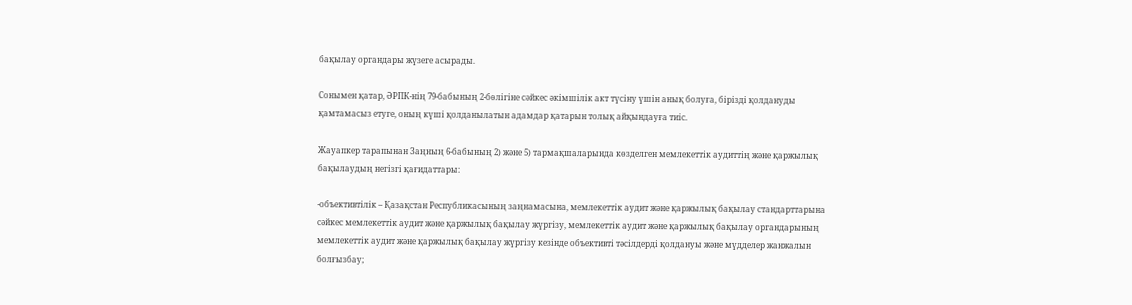бақылау органдары жүзеге асырады.

Сонымен қатар, ӘРПК-нің 79-бабының 2-бөлігіне сәйкес әкімшілік акт түсіну үшін анық болуға, бірізді қолдануды қамтамасыз етуге, оның күші қолданылатын адамдар қатарын толық айқындауға тиіс.

Жауапкер тарапынан Заңның 6-бабының 2) және 5) тармақшаларында көзделген мемлекеттік аудиттің және қаржылық бақылаудың негізгі қағидаттары:

-объективтілік – Қазақстан Республикасының заңнамасына, мемлекеттік аудит және қаржылық бақылау стандарттарына сәйкес мемлекеттік аудит және қаржылық бақылау жүргізу, мемлекеттік аудит және қаржылық бақылау органдарының мемлекеттік аудит және қаржылық бақылау жүргізу кезінде объективті тәсілдерді қолдануы және мүдделер жанжалын болғызбау;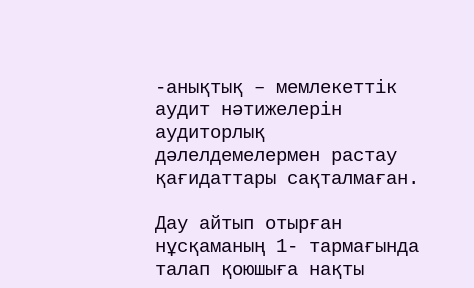-анықтық – мемлекеттік аудит нәтижелерін аудиторлық дәлелдемелермен растау қағидаттары сақталмаған.

Дау айтып отырған нұсқаманың 1- тармағында талап қоюшыға нақты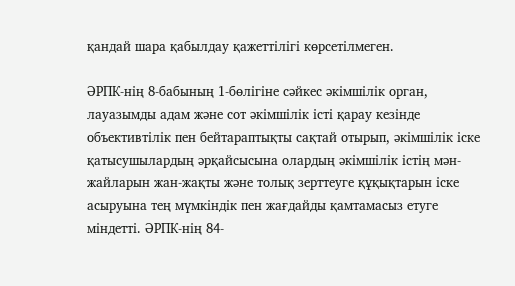қандай шара қабылдау қажеттілігі көрсетілмеген.

ӘРПК-нің 8-бабының 1-бөлігіне сәйкес әкімшілік орган, лауазымды адам және сот әкімшілік істі қарау кезінде объективтілік пен бейтараптықты сақтай отырып, әкімшілік іске қатысушылардың әрқайсысына олардың әкімшілік істің мән-жайларын жан-жақты және толық зерттеуге құқықтарын іске асыруына тең мүмкіндік пен жағдайды қамтамасыз етуге міндетті. ӘРПК-нің 84-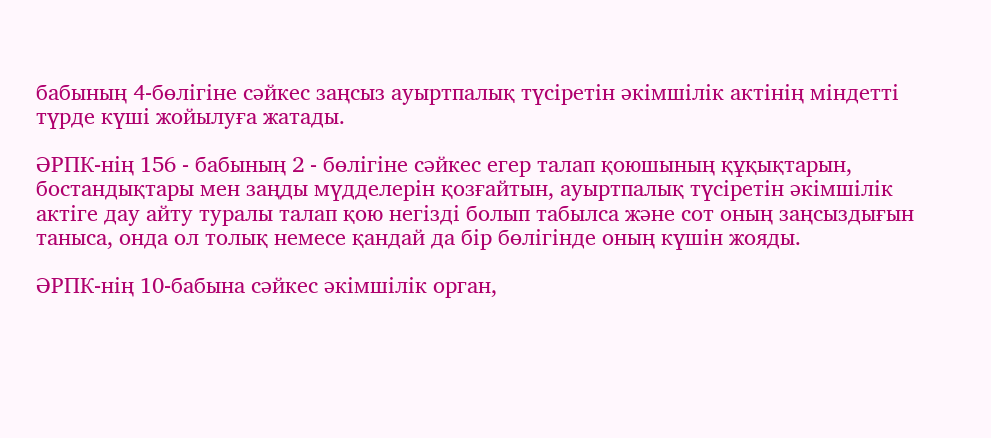бабының 4-бөлігіне сәйкес заңсыз ауыртпалық түсіретін әкімшілік актінің міндетті түрде күші жойылуға жатады.

ӘРПК-нің 156 - бабының 2 - бөлігіне сәйкес егер талап қоюшының құқықтарын, бостандықтары мен заңды мүдделерін қозғайтын, ауыртпалық түсіретін әкімшілік актіге дау айту туралы талап қою негізді болып табылса және сот оның заңсыздығын таныса, онда ол толық немесе қандай да бір бөлігінде оның күшін жояды.

ӘРПК-нің 10-бабына сәйкес әкімшілік орган,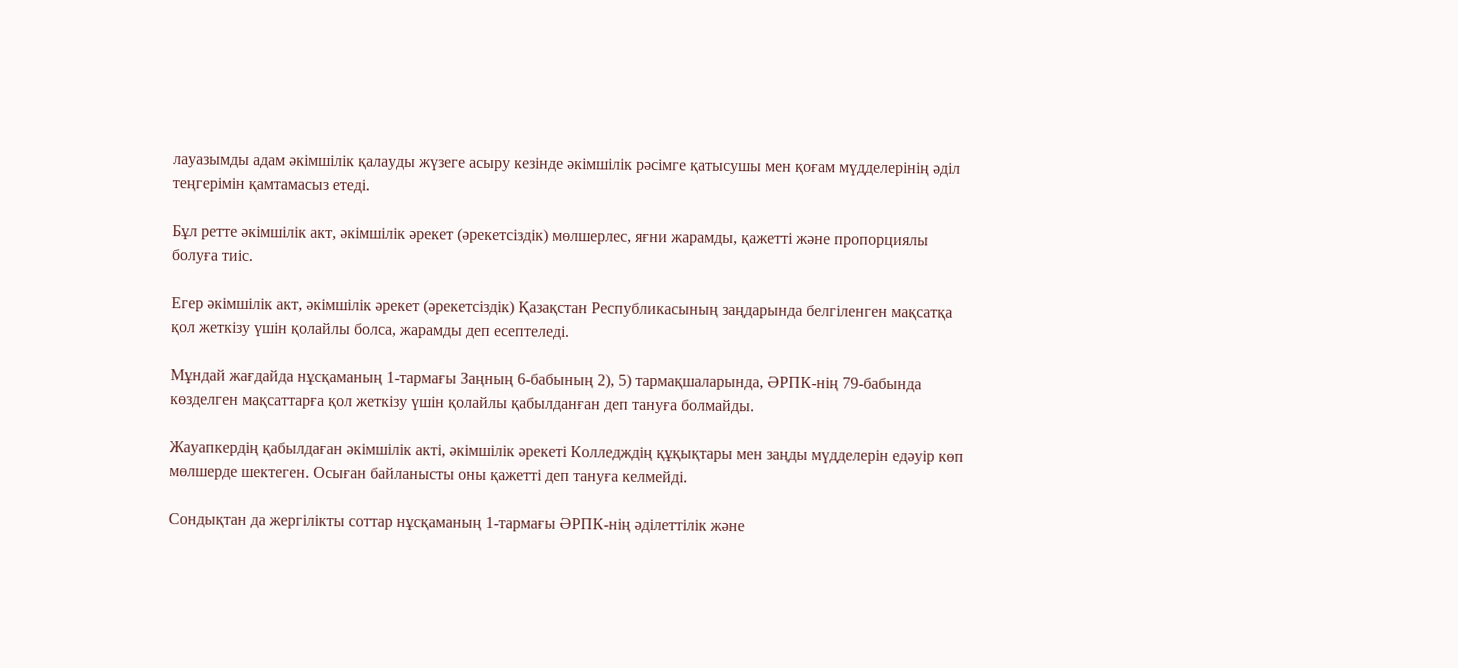лауазымды адам әкімшілік қалауды жүзеге асыру кезінде әкімшілік рәсімге қатысушы мен қоғам мүдделерінің әділ теңгерімін қамтамасыз етеді.

Бұл ретте әкімшілік акт, әкімшілік әрекет (әрекетсіздік) мөлшерлес, яғни жарамды, қажетті және пропорциялы болуға тиіс.

Егер әкімшілік акт, әкімшілік әрекет (әрекетсіздік) Қазақстан Республикасының заңдарында белгіленген мақсатқа қол жеткізу үшін қолайлы болса, жарамды деп есептеледі.

Мұндай жағдайда нұсқаманың 1-тармағы Заңның 6-бабының 2), 5) тармақшаларында, ӘРПК-нің 79-бабында көзделген мақсаттарға қол жеткізу үшін қолайлы қабылданған деп тануға болмайды.

Жауапкердің қабылдаған әкімшілік акті, әкімшілік әрекеті Колледждің құқықтары мен заңды мүдделерін едәуір көп мөлшерде шектеген. Осыған байланысты оны қажетті деп тануға келмейді.

Сондықтан да жергілікты соттар нұсқаманың 1-тармағы ӘРПК-нің әділеттілік және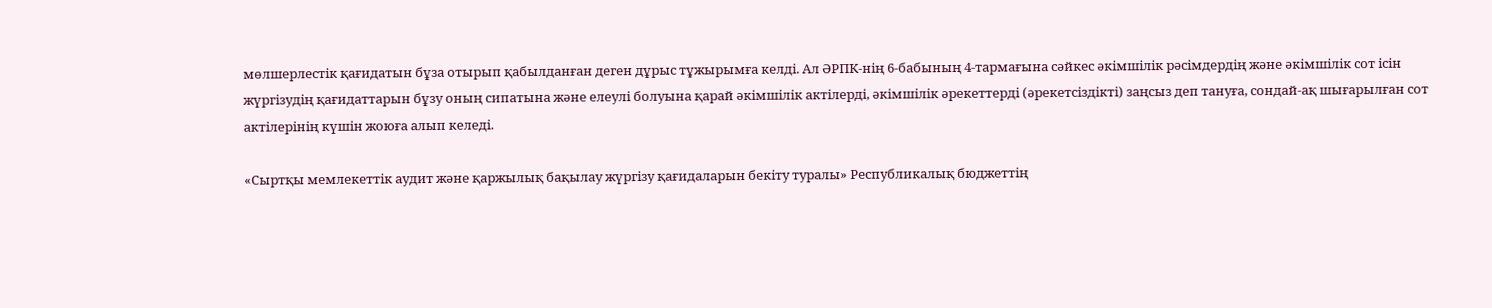мөлшерлестік қағидатын бұза отырып қабылданған деген дұрыс тұжырымға келді. Ал ӘРПК-нің 6-бабының 4-тармағына сәйкес әкімшілік рәсімдердің және әкімшілік сот ісін жүргізудің қағидаттарын бұзу оның сипатына және елеулі болуына қарай әкімшілік актілерді, әкімшілік әрекеттерді (әрекетсіздікті) заңсыз деп тануға, сондай-ақ шығарылған сот актілерінің күшін жоюға алып келеді.

«Сыртқы мемлекеттік аудит және қаржылық бақылау жүргізу қағидаларын бекіту туралы» Республикалық бюджеттің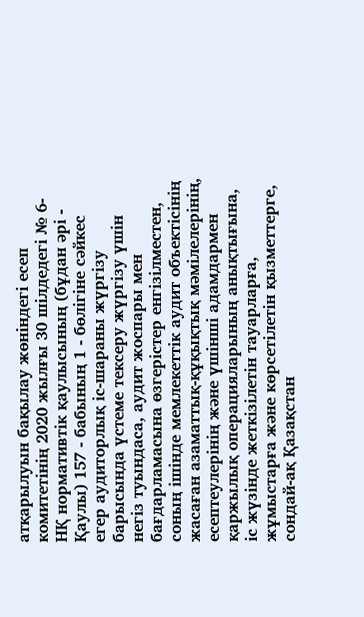атқарылуын бақылау жөніндегі есеп комитетінің 2020 жылғы 30 шiлдедегi № 6-НҚ нормативтік қаулысының (бұдан әрі - Қаулы) 157 - бабының 1 - бөлігіне сәйкес егер аудиторлық іс-шараны жүргізу барысында үстеме тексеру жүргізу үшін негіз туындаса, аудит жоспары мен бағдарламасына өзгерістер енгізілместен, соның ішінде мемлекеттік аудит объектісінің жасаған азаматтық-құқықтық мәмілелерінің, есептеулерінің және үшінші адамдармен қаржылық операцияларының анықтығына, іс жүзінде жеткізілетін тауарларға, жұмыстарға және көрсетілетін қызметтерге, сондай-ақ Қазақстан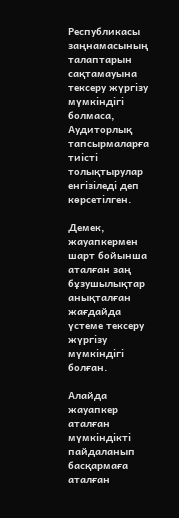Республикасы заңнамасының талаптарын сақтамауына тексеру жүргізу мүмкіндігі болмаса, Аудиторлық тапсырмаларға тиісті толықтырулар енгізіледі деп көрсетілген.

Демек, жауапкермен шарт бойынша аталған заң бұзушылықтар анықталған жағдайда үстеме тексеру жүргізу мүмкіндігі болған.

Алайда жауапкер аталған мүмкіндікті пайдаланып басқармаға аталған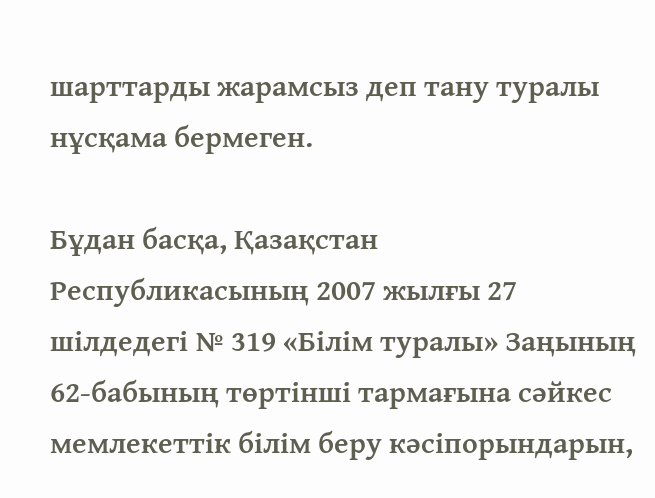шарттарды жарамсыз деп тану туралы нұсқама бермеген.

Бұдан басқа, Қазақстан Республикасының 2007 жылғы 27 шілдедегі № 319 «Білім туралы» Заңының 62-бабының төртінші тармағына сәйкес мемлекеттік білім беру кәсіпорындарын,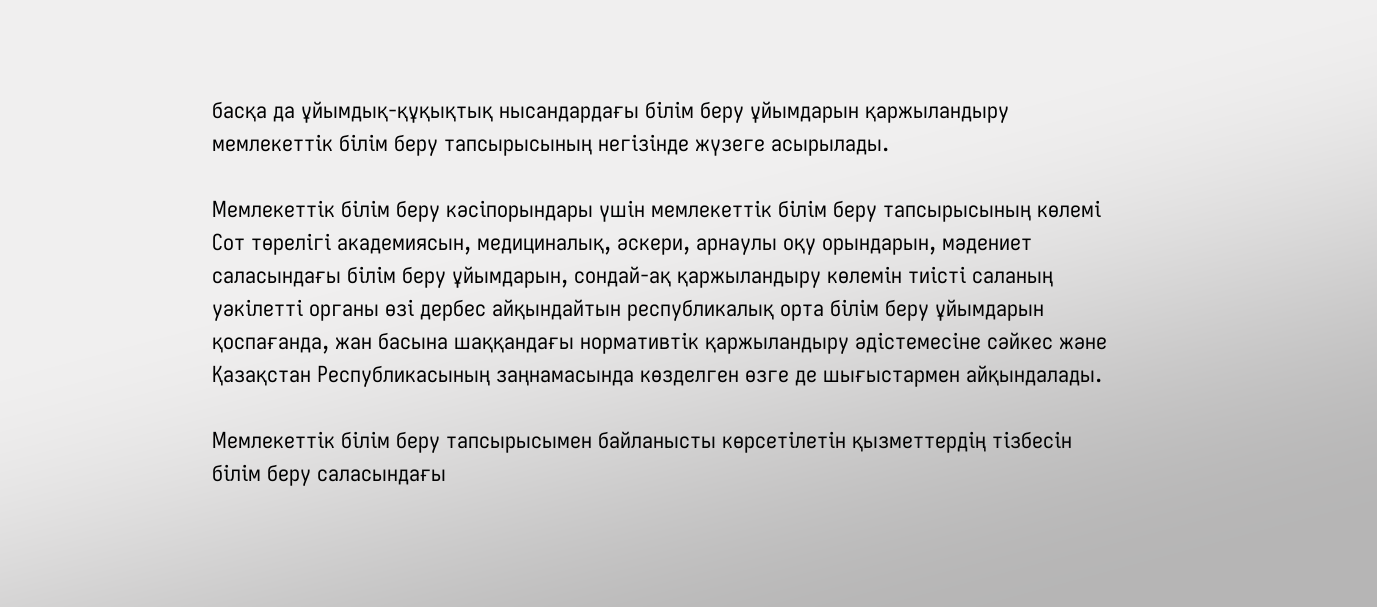басқа да ұйымдық-құқықтық нысандардағы білім беру ұйымдарын қаржыландыру мемлекеттік білім беру тапсырысының негізінде жүзеге асырылады.

Мемлекеттік білім беру кәсіпорындары үшін мемлекеттік білім беру тапсырысының көлемі Сот төрелігі академиясын, медициналық, әскери, арнаулы оқу орындарын, мәдениет саласындағы білім беру ұйымдарын, сондай-ақ қаржыландыру көлемін тиісті саланың уәкілетті органы өзі дербес айқындайтын республикалық орта білім беру ұйымдарын қоспағанда, жан басына шаққандағы нормативтік қаржыландыру әдістемесіне сәйкес және Қазақстан Республикасының заңнамасында көзделген өзге де шығыстармен айқындалады.

Мемлекеттік білім беру тапсырысымен байланысты көрсетілетін қызметтердің тізбесін білім беру саласындағы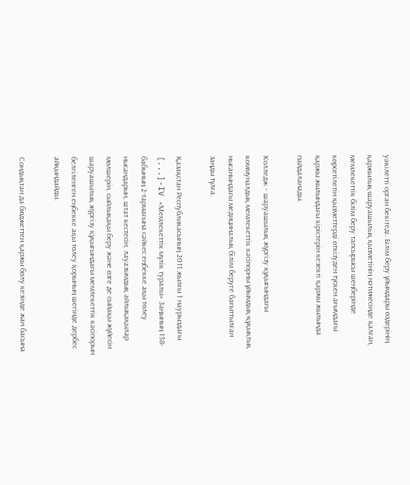уәкілетті орган бекітеді. Білім беру ұйымдары өздерінің қаржылық-шаруашылық қызметінің нәтижесінде қалған, мемлекеттік білім беру тапсырысы шеңберінде көрсетілетін қызметтерді өткізуден түскен ағымдағы қаржы жылындағы кірістерін кезекті қаржы жылында пайдаланады.

Колледж – шаруашылық жүргізу құқығындағы коммуналдық мемлекеттік кәсіпорны ұйымдық-құқықтық нысанындағы медициналық білім беруге бағыттылған заңды тұлға.

Қазақстан Республикасының 2011 жылғы 1 наурыздағы [...]-IV «Мемлекеттік мүлік туралы» Заңының 138-бабының 2-тармағына сәйкес еңбекке ақы төлеу нысандарын, штат кестесiн, лауазымдық айлықақылар мөлшерiн, сыйлықақы беру және өзге де сыйақы жүйесiн шаруашылық жүргізу құқығындағы мемлекеттік кәсiпорын белгiленген еңбекке ақы төлеу қорының шегiнде дербес айқындайды.

Сондықтан да бюджеттен қаржы бөлу кезінде жан басына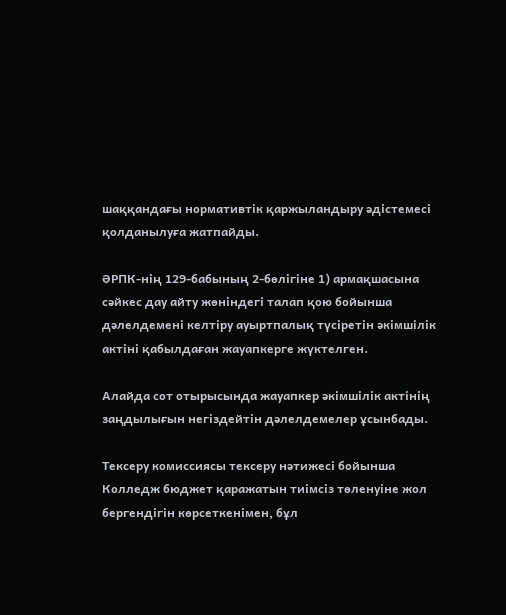шаққандағы нормативтік қаржыландыру әдістемесі қолданылуға жатпайды.

ӘРПК-нің 129-бабының 2-бөлігіне 1) армақшасына сәйкес дау айту жөніндегі талап қою бойынша дәлелдемені келтіру ауыртпалық түсіретін әкімшілік актіні қабылдаған жауапкерге жүктелген.

Алайда сот отырысында жауапкер әкімшілік актінің заңдылығын негіздейтін дәлелдемелер ұсынбады.

Тексеру комиссиясы тексеру нәтижесі бойынша Колледж бюджет қаражатын тиімсіз төленуіне жол бергендігін көрсеткенімен, бұл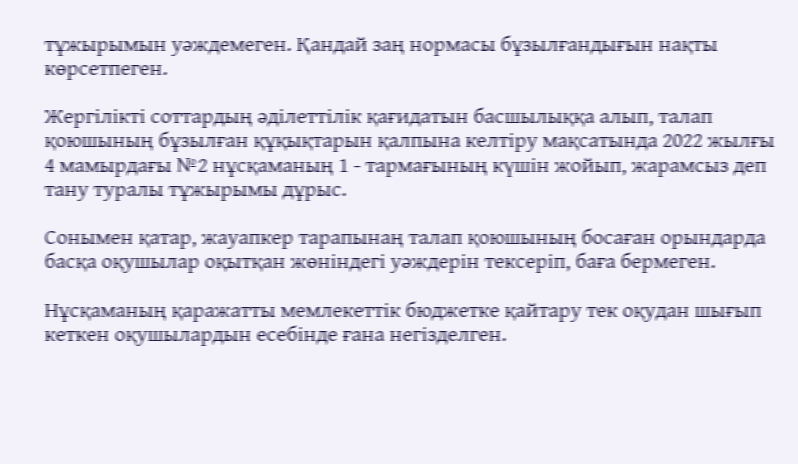тұжырымын уәждемеген. Қандай заң нормасы бұзылғандығын нақты көрсетпеген.

Жергілікті соттардың әділеттілік қағидатын басшылыққа алып, талап қоюшының бұзылған құқықтарын қалпына келтіру мақсатында 2022 жылғы 4 мамырдағы №2 нұсқаманың 1 - тармағының күшін жойып, жарамсыз деп тану туралы тұжырымы дұрыс.

Сонымен қатар, жауапкер тарапынаң талап қоюшының босаған орындарда басқа оқушылар оқытқан жөніндегі уәждерін тексеріп, баға бермеген.

Нұсқаманың қаражатты мемлекеттік бюджетке қайтару тек оқудан шығып кеткен оқушылардын есебінде ғана негізделген.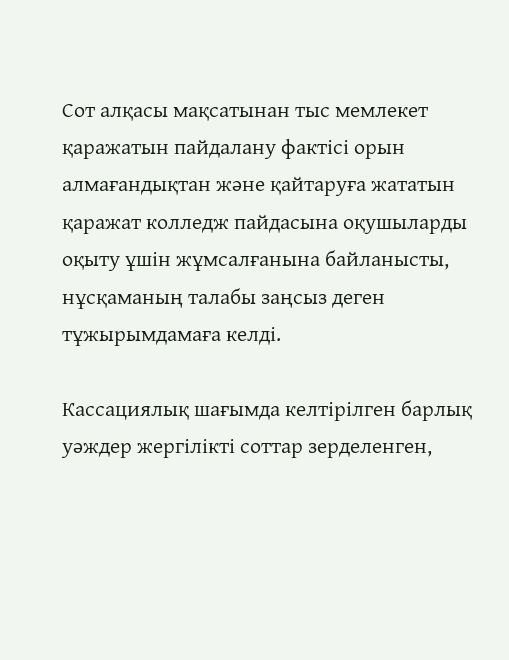Сот алқасы мақсатынан тыс мемлекет қаражатын пайдалану фактісі орын алмағандықтан және қайтаруға жататын қаражат колледж пайдасына оқушыларды оқыту ұшін жұмсалғанына байланысты, нұсқаманың талабы заңсыз деген тұжырымдамаға келді.

Кассациялық шағымда келтірілген барлық уәждер жергілікті соттар зерделенген,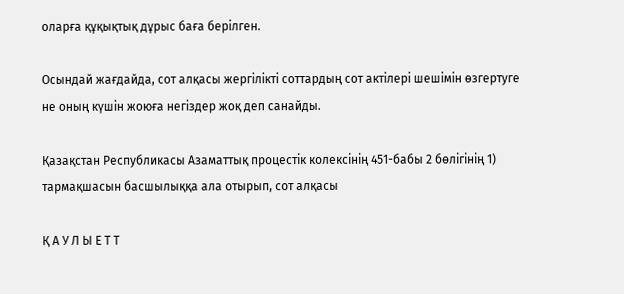оларға құқықтық дұрыс баға берілген.

Осындай жағдайда, сот алқасы жергілікті соттардың сот актілері шешімін өзгертуге не оның күшін жоюға негіздер жоқ деп санайды.

Қазақстан Республикасы Азаматтық процестік колексінің 451-бабы 2 бөлігінің 1) тармақшасын басшылыққа ала отырып, сот алқасы

Қ А У Л Ы Е Т Т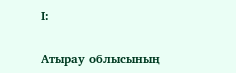І:

Атырау облысының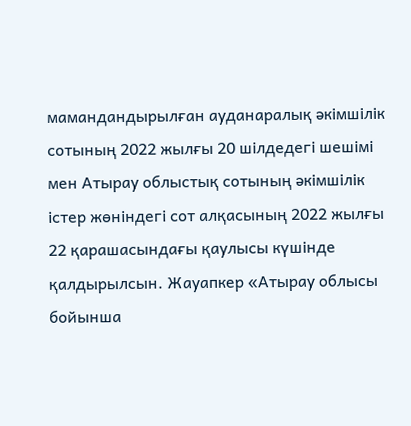мамандандырылған ауданаралық әкімшілік сотының 2022 жылғы 20 шілдедегі шешімі мен Атырау облыстық сотының әкімшілік істер жөніндегі сот алқасының 2022 жылғы 22 қарашасындағы қаулысы күшінде қалдырылсын. Жауапкер «Атырау облысы бойынша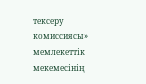тексеру комиссиясы» мемлекеттік мекемесінің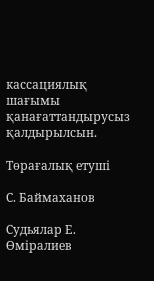кассациялық шағымы қанағаттандырусыз қалдырылсын.

Төрағалық етуші

С. Баймаханов

Судьялар Е. Өміралиев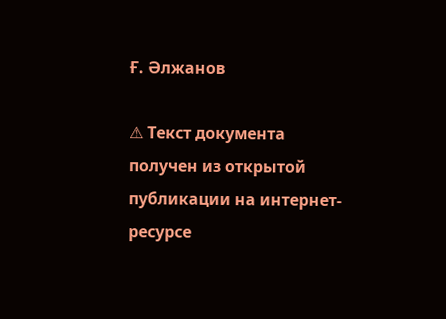Ғ. Әлжанов

⚠ Текст документа получен из открытой публикации на интернет-ресурсе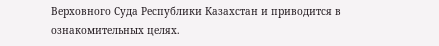Верховного Суда Республики Казахстан и приводится в ознакомительных целях.